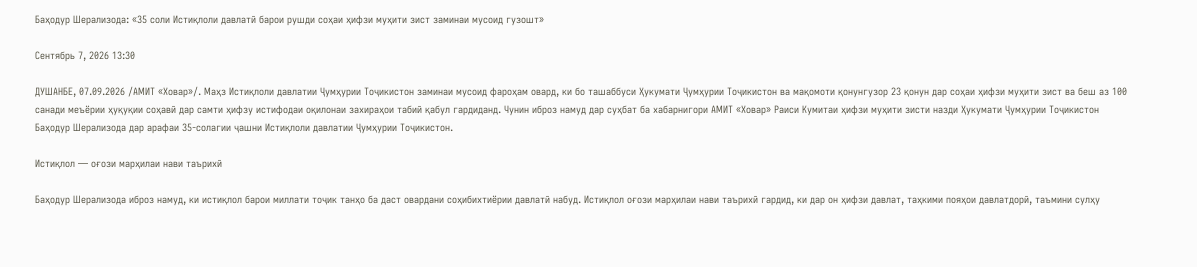Баҳодур Шерализода: «35 соли Истиқлоли давлатӣ барои рушди соҳаи ҳифзи муҳити зист заминаи мусоид гузошт»

Сентябрь 7, 2026 13:30

ДУШАНБЕ, 07.09.2026 /АМИТ «Ховар»/. Маҳз Истиқлоли давлатии Ҷумҳурии Тоҷикистон заминаи мусоид фароҳам овард, ки бо ташаббуси Ҳукумати Ҷумҳурии Тоҷикистон ва мақомоти қонунгузор 23 қонун дар соҳаи ҳифзи муҳити зист ва беш аз 100 санади меъёрии ҳуқуқии соҳавӣ дар самти ҳифзу истифодаи оқилонаи захираҳои табиӣ қабул гардиданд. Чунин иброз намуд дар суҳбат ба хабарнигори АМИТ «Ховар» Раиси Кумитаи ҳифзи муҳити зисти назди Ҳукумати Ҷумҳурии Тоҷикистон Баҳодур Шерализода дар арафаи 35-солагии ҷашни Истиқлоли давлатии Ҷумҳурии Тоҷикистон.

Истиқлол — оғози марҳилаи нави таърихӣ

Баҳодур Шерализода иброз намуд, ки истиқлол барои миллати тоҷик танҳо ба даст овардани соҳибихтиёрии давлатӣ набуд. Истиқлол оғози марҳилаи нави таърихӣ гардид, ки дар он ҳифзи давлат, таҳкими пояҳои давлатдорӣ, таъмини сулҳу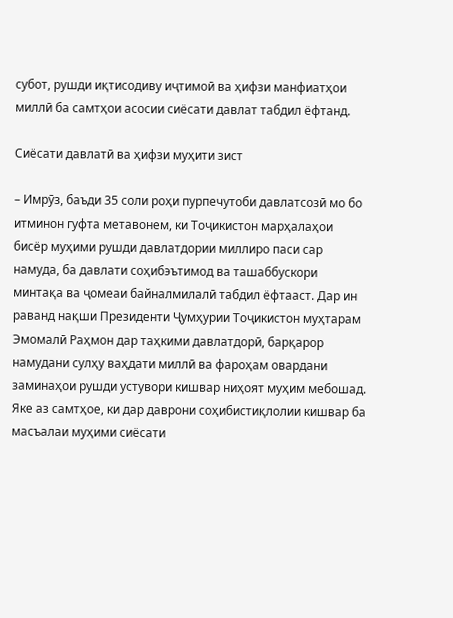субот, рушди иқтисодиву иҷтимоӣ ва ҳифзи манфиатҳои миллӣ ба самтҳои асосии сиёсати давлат табдил ёфтанд.

Сиёсати давлатӣ ва ҳифзи муҳити зист

– Имрӯз, баъди 35 соли роҳи пурпечутоби давлатсозӣ мо бо итминон гуфта метавонем, ки Тоҷикистон марҳалаҳои бисёр муҳими рушди давлатдории миллиро паси сар намуда, ба давлати соҳибэътимод ва ташаббускори минтақа ва ҷомеаи байналмилалӣ табдил ёфтааст. Дар ин раванд нақши Президенти Ҷумҳурии Тоҷикистон муҳтарам Эмомалӣ Раҳмон дар таҳкими давлатдорӣ, барқарор намудани сулҳу ваҳдати миллӣ ва фароҳам овардани заминаҳои рушди устувори кишвар ниҳоят муҳим мебошад. Яке аз самтҳое, ки дар даврони соҳибистиқлолии кишвар ба масъалаи муҳими сиёсати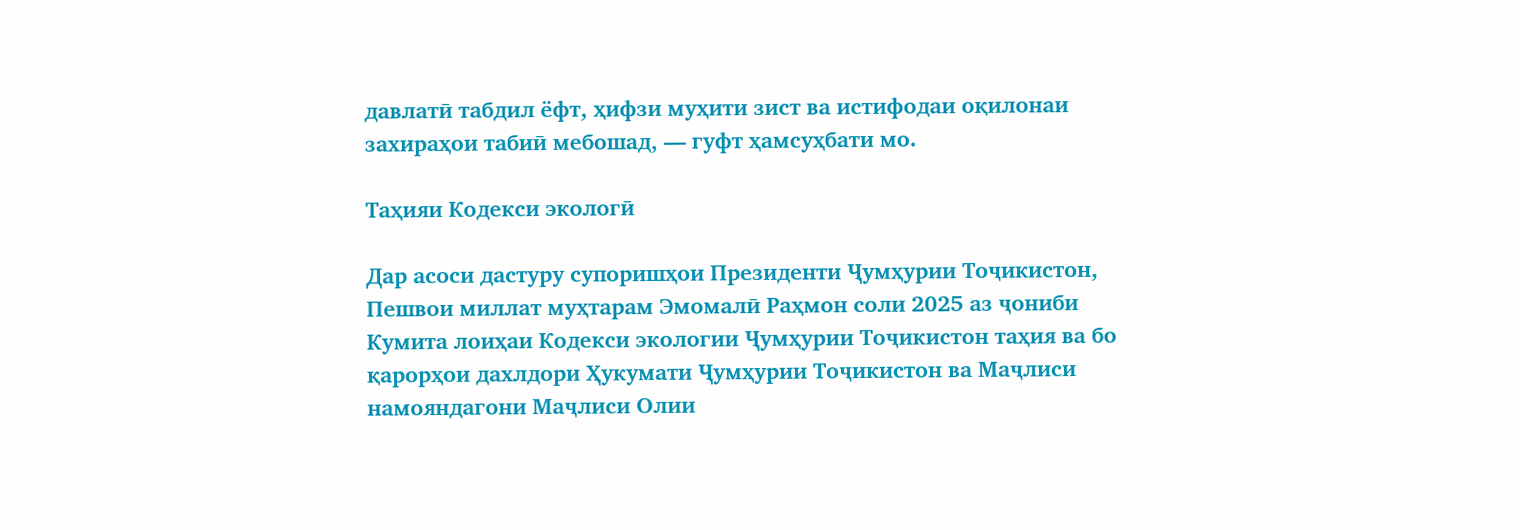давлатӣ табдил ёфт, ҳифзи муҳити зист ва истифодаи оқилонаи захираҳои табиӣ мебошад, — гуфт ҳамсуҳбати мо.

Таҳияи Кодекси экологӣ

Дар асоси дастуру супоришҳои Президенти Ҷумҳурии Тоҷикистон, Пешвои миллат муҳтарам Эмомалӣ Раҳмон соли 2025 аз ҷониби Кумита лоиҳаи Кодекси экологии Ҷумҳурии Тоҷикистон таҳия ва бо қарорҳои дахлдори Ҳукумати Ҷумҳурии Тоҷикистон ва Маҷлиси намояндагони Маҷлиси Олии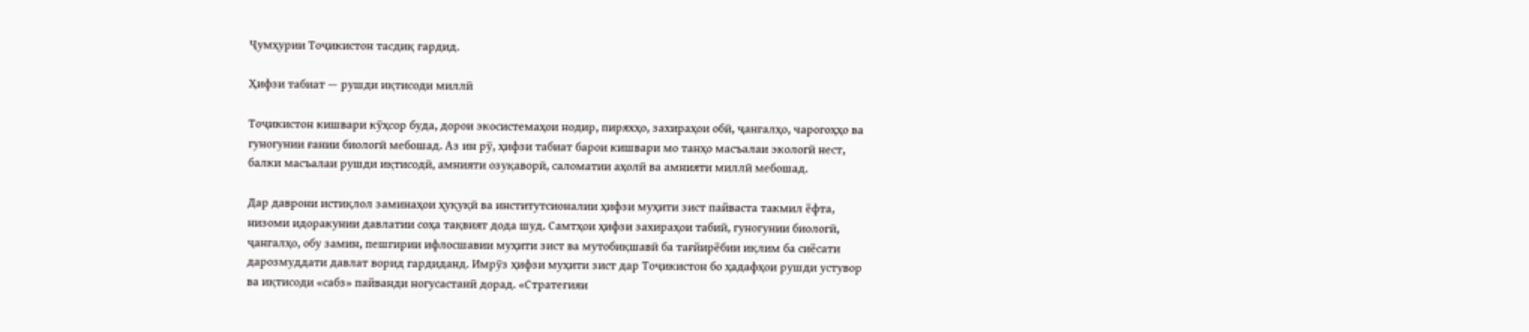Ҷумҳурии Тоҷикистон тасдиқ гардид.

Ҳифзи табиат — рушди иқтисоди миллӣ

Тоҷикистон кишвари кӯҳсор буда, дорои экосистемаҳои нодир, пиряхҳо, захираҳои обӣ, ҷангалҳо, чарогоҳҳо ва гуногунии ғании биологӣ мебошад. Аз ин рӯ, ҳифзи табиат барои кишвари мо танҳо масъалаи экологӣ нест, балки масъалаи рушди иқтисодӣ, амнияти озуқаворӣ, саломатии аҳолӣ ва амнияти миллӣ мебошад.

Дар даврони истиқлол заминаҳои ҳуқуқӣ ва институтсионалии ҳифзи муҳити зист пайваста такмил ёфта, низоми идоракунии давлатии соҳа тақвият дода шуд. Самтҳои ҳифзи захираҳои табиӣ, гуногунии биологӣ, ҷангалҳо, обу замин, пешгирии ифлосшавии муҳити зист ва мутобиқшавӣ ба тағйирёбии иқлим ба сиёсати дарозмуддати давлат ворид гардиданд. Имрӯз ҳифзи муҳити зист дар Тоҷикистон бо ҳадафҳои рушди устувор ва иқтисоди «сабз» пайванди ногусастанӣ дорад. «Стратегияи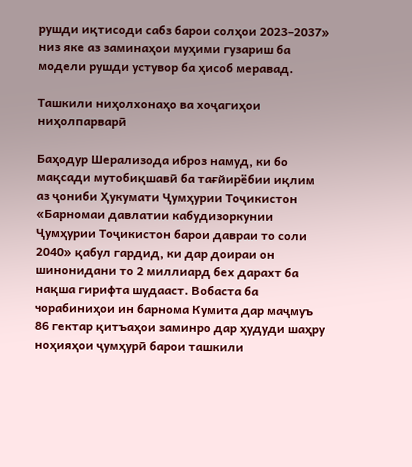рушди иқтисоди сабз барои солҳои 2023–2037» низ яке аз заминаҳои муҳими гузариш ба модели рушди устувор ба ҳисоб меравад.

Ташкили ниҳолхонаҳо ва хоҷагиҳои ниҳолпарварӣ

Баҳодур Шерализода иброз намуд, ки бо мақсади мутобиқшавӣ ба тағйирёбии иқлим аз ҷониби Ҳукумати Ҷумҳурии Тоҷикистон «Барномаи давлатии кабудизоркунии Ҷумҳурии Тоҷикистон барои давраи то соли 2040» қабул гардид, ки дар доираи он шинонидани то 2 миллиард бех дарахт ба нақша гирифта шудааст. Вобаста ба чорабиниҳои ин барнома Кумита дар маҷмуъ 86 гектар қитъаҳои заминро дар ҳудуди шаҳру ноҳияҳои ҷумҳурӣ барои ташкили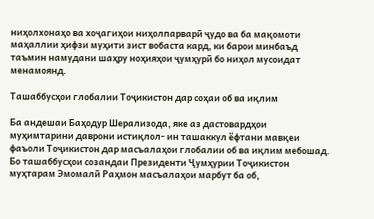ниҳолхонаҳо ва хоҷагиҳои ниҳолпарварӣ ҷудо ва ба мақомоти маҳаллии ҳифзи муҳити зист вобаста кард, ки барои минбаъд таъмин намудани шаҳру ноҳияҳои ҷумҳурӣ бо ниҳол мусоидат менамоянд.

Ташаббусҳои глобалии Тоҷикистон дар соҳаи об ва иқлим

Ба андешаи Баҳодур Шерализода, яке аз дастовардҳои муҳимтарини даврони истиқлол- ин ташаккул ёфтани мавқеи фаъоли Тоҷикистон дар масъалаҳои глобалии об ва иқлим мебошад. Бо ташаббусҳои созандаи Президенти Ҷумҳурии Тоҷикистон муҳтарам Эмомалӣ Раҳмон масъалаҳои марбут ба об,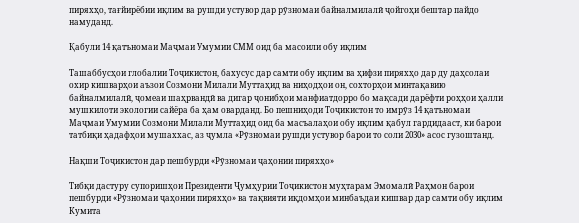пиряхҳо, тағйирёбии иқлим ва рушди устувор дар рӯзномаи байналмилалӣ ҷойгоҳи бештар пайдо намуданд.

Қабули 14 қатъномаи Маҷмаи Умумии СММ оид ба масоили обу иқлим

Ташаббусҳои глобалии Тоҷикистон, бахусус дар самти обу иқлим ва ҳифзи пиряхҳо дар ду даҳсолаи охир кишварҳои аъзои Созмони Милали Муттаҳид ва ниҳодҳои он, сохторҳои минтақавию байналмилалӣ, ҷомеаи шаҳрвандӣ ва дигар ҷонибҳои манфиатдорро бо мақсади дарёфти роҳҳои ҳалли мушкилоти экологии сайёра ба ҳам оварданд. Бо пешниҳоди Тоҷикистон то имрӯз 14 қатъномаи Маҷмаи Умумии Созмони Милали Муттаҳид оид ба масъалаҳои обу иқлим қабул гардидааст, ки барои татбиқи ҳадафҳои мушаххас, аз ҷумла «Рӯзномаи рушди устувор барои то соли 2030» асос гузоштанд.

Нақши Тоҷикистон дар пешбурди «Рӯзномаи ҷаҳонии пиряхҳо»

Тибқи дастуру супоришҳои Президенти Ҷумҳурии Тоҷикистон муҳтарам Эмомалӣ Раҳмон барои пешбурди «Рӯзномаи ҷаҳонии пиряхҳо» ва тақвияти иқдомҳои минбаъдаи кишвар дар самти обу иқлим Кумита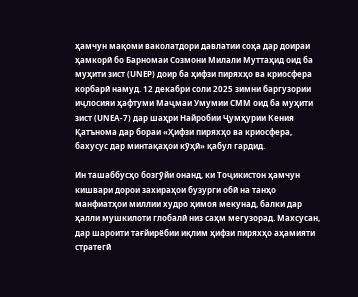ҳамчун мақоми ваколатдори давлатии соҳа дар доираи ҳамкорӣ бо Барномаи Созмони Милали Муттаҳид оид ба муҳити зист (UNEP) доир ба ҳифзи пиряхҳо ва криосфера корбарӣ намуд. 12 декабри соли 2025 зимни баргузории иҷлосияи ҳафтуми Маҷмаи Умумии СММ оид ба муҳити зист (UNEA-7) дар шаҳри Найробии Ҷумҳурии Кения Қатънома дар бораи «Ҳифзи пиряхҳо ва криосфера, бахусус дар минтақаҳои кӯҳӣ» қабул гардид.

Ин ташаббусҳо бозгӯйи онанд, ки Тоҷикистон ҳамчун кишвари дорои захираҳои бузурги обӣ на танҳо манфиатҳои миллии худро ҳимоя мекунад, балки дар ҳалли мушкилоти глобалӣ низ саҳм мегузорад. Махсусан, дар шароити тағйирёбии иқлим ҳифзи пиряхҳо аҳамияти стратегӣ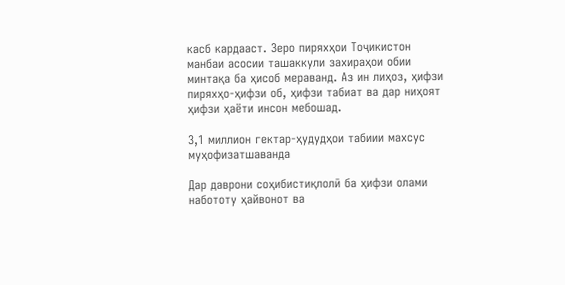касб кардааст. Зеро пиряхҳои Тоҷикистон манбаи асосии ташаккули захираҳои обии минтақа ба ҳисоб мераванд. Аз ин лиҳоз, ҳифзи пиряхҳо-ҳифзи об, ҳифзи табиат ва дар ниҳоят ҳифзи ҳаёти инсон мебошад.

3,1 миллион гектар-ҳудудҳои табиии махсус муҳофизатшаванда

Дар даврони соҳибистиқлолӣ ба ҳифзи олами набототу ҳайвонот ва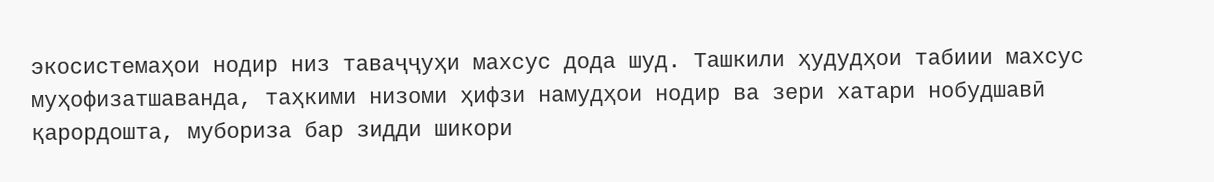экосистемаҳои нодир низ таваҷҷуҳи махсус дода шуд. Ташкили ҳудудҳои табиии махсус муҳофизатшаванда, таҳкими низоми ҳифзи намудҳои нодир ва зери хатари нобудшавӣ қарордошта, мубориза бар зидди шикори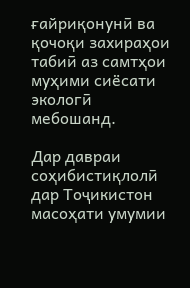ғайриқонунӣ ва қочоқи захираҳои табиӣ аз самтҳои муҳими сиёсати экологӣ мебошанд.

Дар давраи соҳибистиқлолӣ дар Тоҷикистон масоҳати умумии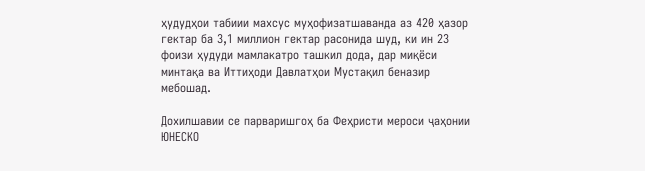ҳудудҳои табиии махсус муҳофизатшаванда аз 420 ҳазор гектар ба 3,1 миллион гектар расонида шуд, ки ин 23 фоизи ҳудуди мамлакатро ташкил дода, дар миқёси минтақа ва Иттиҳоди Давлатҳои Мустақил беназир мебошад.

Дохилшавии се парваришгоҳ ба Феҳристи мероси ҷаҳонии ЮНЕСКО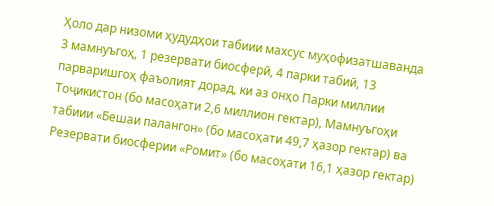Ҳоло дар низоми ҳудудҳои табиии махсус муҳофизатшаванда 3 мамнуъгоҳ, 1 резервати биосферӣ, 4 парки табиӣ, 13 парваришгоҳ фаъолият дорад, ки аз онҳо Парки миллии Тоҷикистон (бо масоҳати 2,6 миллион гектар), Мамнуъгоҳи табиии «Бешаи палангон» (бо масоҳати 49,7 ҳазор гектар) ва Резервати биосферии «Ромит» (бо масоҳати 16,1 ҳазор гектар)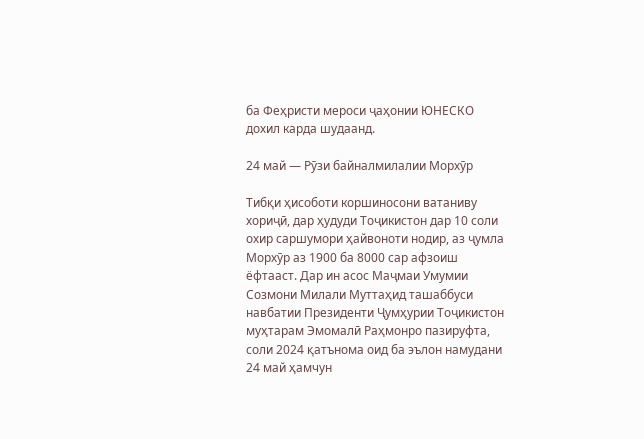ба Феҳристи мероси ҷаҳонии ЮНЕСКО дохил карда шудаанд.

24 май — Рӯзи байналмилалии Морхӯр

Тибқи ҳисоботи коршиносони ватаниву хориҷӣ, дар ҳудуди Тоҷикистон дар 10 соли охир саршумори ҳайвоноти нодир, аз ҷумла Морхӯр аз 1900 ба 8000 сар афзоиш ёфтааст. Дар ин асос Маҷмаи Умумии Созмони Милали Муттаҳид ташаббуси навбатии Президенти Ҷумҳурии Тоҷикистон муҳтарам Эмомалӣ Раҳмонро пазируфта, соли 2024 қатънома оид ба эълон намудани 24 май ҳамчун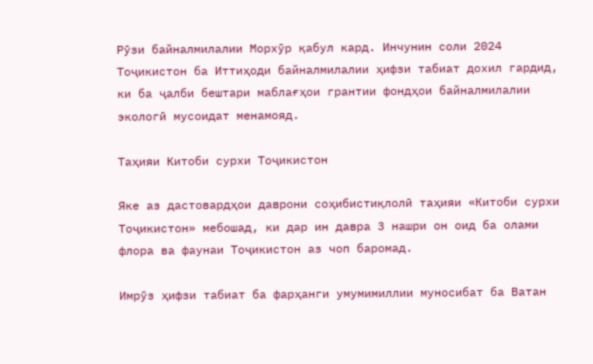Рӯзи байналмилалии Морхӯр қабул кард. Инчунин соли 2024 Тоҷикистон ба Иттиҳоди байналмилалии ҳифзи табиат дохил гардид, ки ба ҷалби бештари маблағҳои грантии фондҳои байналмилалии экологӣ мусоидат менамояд.

Таҳияи Китоби сурхи Тоҷикистон

Яке аз дастовардҳои даврони соҳибистиқлолӣ таҳияи «Китоби сурхи Тоҷикистон» мебошад, ки дар ин давра 3 нашри он оид ба олами флора ва фаунаи Тоҷикистон аз чоп баромад.

Имрӯз ҳифзи табиат ба фарҳанги умумимиллии муносибат ба Ватан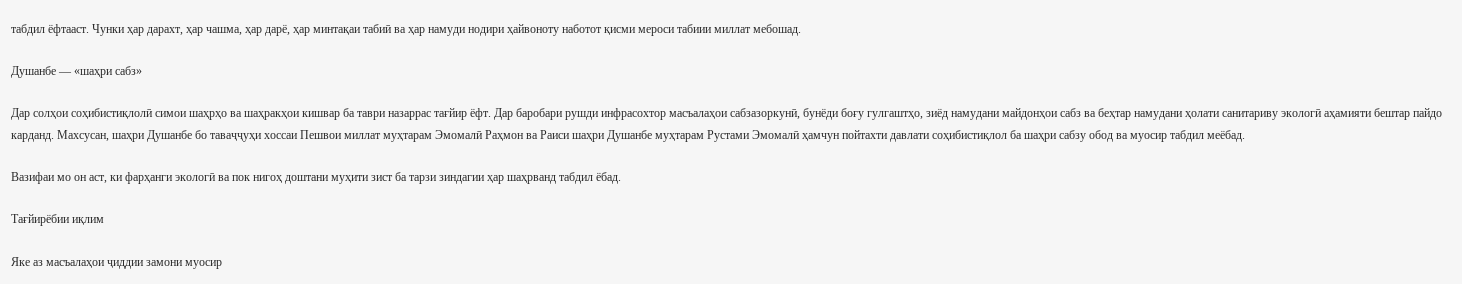табдил ёфтааст. Чунки ҳар дарахт, ҳар чашма, ҳар дарё, ҳар минтақаи табиӣ ва ҳар намуди нодири ҳайвоноту наботот қисми мероси табиии миллат мебошад.

Душанбе — «шаҳри сабз»

Дар солҳои соҳибистиқлолӣ симои шаҳрҳо ва шаҳракҳои кишвар ба таври назаррас тағйир ёфт. Дар баробари рушди инфрасохтор масъалаҳои сабзазоркунӣ, бунёди боғу гулгаштҳо, зиёд намудани майдонҳои сабз ва беҳтар намудани ҳолати санитариву экологӣ аҳамияти бештар пайдо карданд. Махсусан, шаҳри Душанбе бо таваҷҷуҳи хоссаи Пешвои миллат муҳтарам Эмомалӣ Раҳмон ва Раиси шаҳри Душанбе муҳтарам Рустами Эмомалӣ ҳамчун пойтахти давлати соҳибистиқлол ба шаҳри сабзу обод ва муосир табдил меёбад.

Вазифаи мо он аст, ки фарҳанги экологӣ ва пок нигоҳ доштани муҳити зист ба тарзи зиндагии ҳар шаҳрванд табдил ёбад.

Тағйирёбии иқлим

Яке аз масъалаҳои ҷиддии замони муосир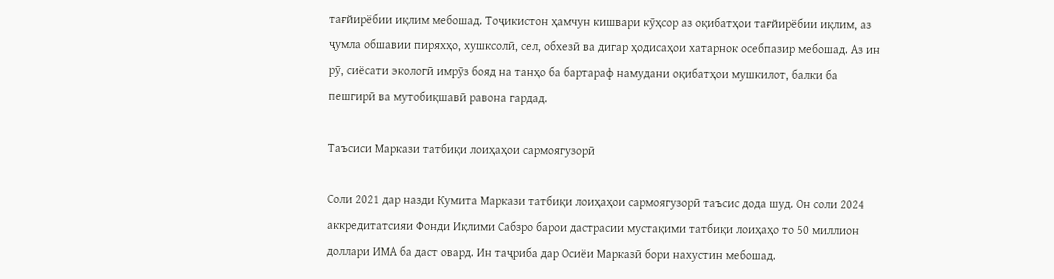тағйирёбии иқлим мебошад. Тоҷикистон ҳамчун кишвари кӯҳсор аз оқибатҳои тағйирёбии иқлим, аз ҷумла обшавии пиряхҳо, хушксолӣ, сел, обхезӣ ва дигар ҳодисаҳои хатарнок осебпазир мебошад. Аз ин рӯ, сиёсати экологӣ имрӯз бояд на танҳо ба бартараф намудани оқибатҳои мушкилот, балки ба пешгирӣ ва мутобиқшавӣ равона гардад.

Таъсиси Маркази татбиқи лоиҳаҳои сармоягузорӣ

Соли 2021 дар назди Кумита Маркази татбиқи лоиҳаҳои сармоягузорӣ таъсис дода шуд. Он соли 2024 аккредитатсияи Фонди Иқлими Сабзро барои дастрасии мустақими татбиқи лоиҳаҳо то 50 миллион доллари ИМА ба даст овард. Ин таҷриба дар Осиёи Марказӣ бори нахустин мебошад.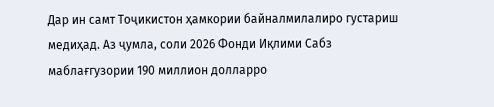Дар ин самт Тоҷикистон ҳамкории байналмилалиро густариш медиҳад. Аз ҷумла, соли 2026 Фонди Иқлими Сабз маблағгузории 190 миллион долларро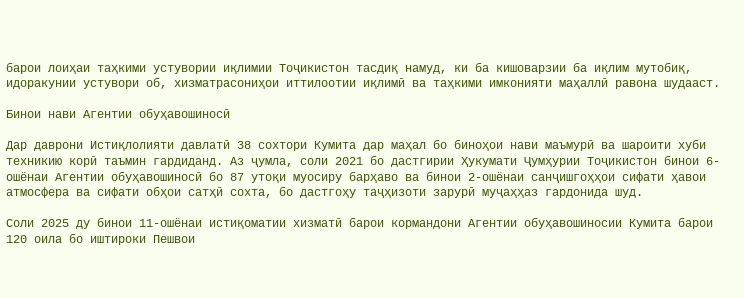барои лоиҳаи таҳкими устувории иқлимии Тоҷикистон тасдиқ намуд, ки ба кишоварзии ба иқлим мутобиқ, идоракунии устувори об, хизматрасониҳои иттилоотии иқлимӣ ва таҳкими имконияти маҳаллӣ равона шудааст.

Бинои нави Агентии обуҳавошиносӣ

Дар даврони Истиқлолияти давлатӣ 38 сохтори Кумита дар маҳал бо биноҳои нави маъмурӣ ва шароити хуби техникию корӣ таъмин гардиданд. Аз ҷумла, соли 2021 бо дастгирии Ҳукумати Ҷумҳурии Тоҷикистон бинои 6-ошёнаи Агентии обуҳавошиносӣ бо 87 утоқи муосиру барҳаво ва бинои 2-ошёнаи санҷишгоҳҳои сифати ҳавои атмосфера ва сифати обҳои сатҳӣ сохта, бо дастгоҳу таҷҳизоти зарурӣ муҷаҳҳаз гардонида шуд.

Соли 2025 ду бинои 11-ошёнаи истиқоматии хизматӣ барои кормандони Агентии обуҳавошиносии Кумита барои 120 оила бо иштироки Пешвои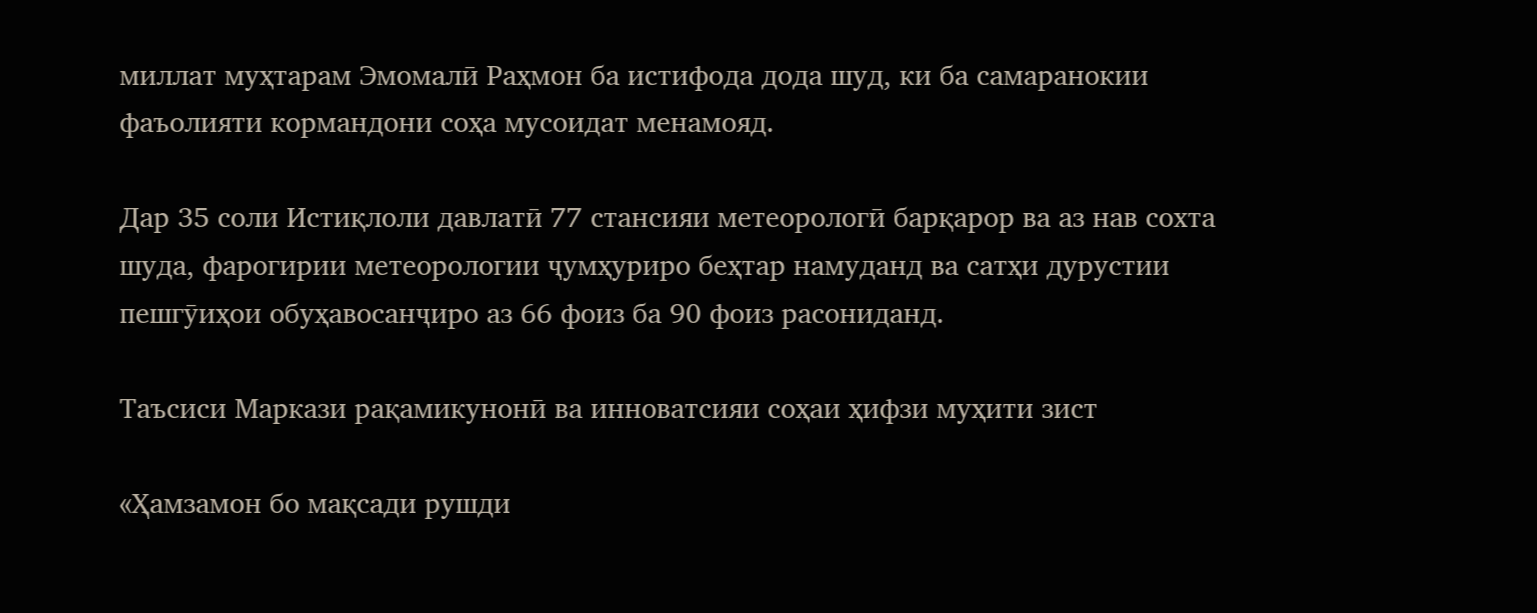миллат муҳтарам Эмомалӣ Раҳмон ба истифода дода шуд, ки ба самаранокии фаъолияти кормандони соҳа мусоидат менамояд.

Дар 35 соли Истиқлоли давлатӣ 77 стансияи метеорологӣ барқарор ва аз нав сохта шуда, фарогирии метеорологии ҷумҳуриро беҳтар намуданд ва сатҳи дурустии пешгӯиҳои обуҳавосанҷиро аз 66 фоиз ба 90 фоиз расониданд.

Таъсиси Маркази рақамикунонӣ ва инноватсияи соҳаи ҳифзи муҳити зист

«Ҳамзамон бо мақсади рушди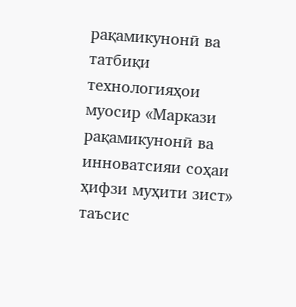рақамикунонӣ ва татбиқи технологияҳои муосир «Маркази рақамикунонӣ ва инноватсияи соҳаи ҳифзи муҳити зист» таъсис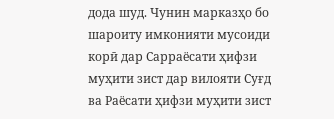дода шуд. Чунин марказҳо бо шароиту имконияти мусоиди корӣ дар Сарраёсати ҳифзи муҳити зист дар вилояти Суғд ва Раёсати ҳифзи муҳити зист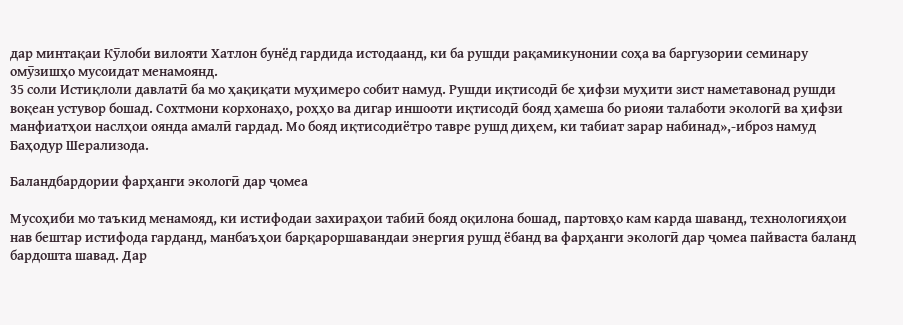дар минтақаи Кӯлоби вилояти Хатлон бунёд гардида истодаанд, ки ба рушди рақамикунонии соҳа ва баргузории семинару омӯзишҳо мусоидат менамоянд.
35 соли Истиқлоли давлатӣ ба мо ҳақиқати муҳимеро собит намуд. Рушди иқтисодӣ бе ҳифзи муҳити зист наметавонад рушди воқеан устувор бошад. Сохтмони корхонаҳо, роҳҳо ва дигар иншооти иқтисодӣ бояд ҳамеша бо риояи талаботи экологӣ ва ҳифзи манфиатҳои наслҳои оянда амалӣ гардад. Мо бояд иқтисодиётро тавре рушд диҳем, ки табиат зарар набинад»,-иброз намуд Баҳодур Шерализода.

Баландбардории фарҳанги экологӣ дар ҷомеа

Мусоҳиби мо таъкид менамояд, ки истифодаи захираҳои табиӣ бояд оқилона бошад, партовҳо кам карда шаванд, технологияҳои нав бештар истифода гарданд, манбаъҳои барқароршавандаи энергия рушд ёбанд ва фарҳанги экологӣ дар ҷомеа пайваста баланд бардошта шавад. Дар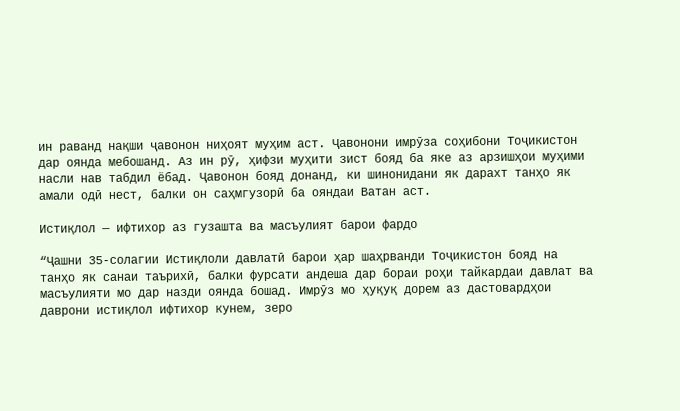ин раванд нақши ҷавонон ниҳоят муҳим аст. Ҷавонони имрӯза соҳибони Тоҷикистон дар оянда мебошанд. Аз ин рӯ, ҳифзи муҳити зист бояд ба яке аз арзишҳои муҳими насли нав табдил ёбад. Ҷавонон бояд донанд, ки шинонидани як дарахт танҳо як амали одӣ нест, балки он саҳмгузорӣ ба ояндаи Ватан аст.

Истиқлол — ифтихор аз гузашта ва масъулият барои фардо

“Ҷашни 35-солагии Истиқлоли давлатӣ барои ҳар шаҳрванди Тоҷикистон бояд на танҳо як санаи таърихӣ, балки фурсати андеша дар бораи роҳи тайкардаи давлат ва масъулияти мо дар назди оянда бошад. Имрӯз мо ҳуқуқ дорем аз дастовардҳои даврони истиқлол ифтихор кунем, зеро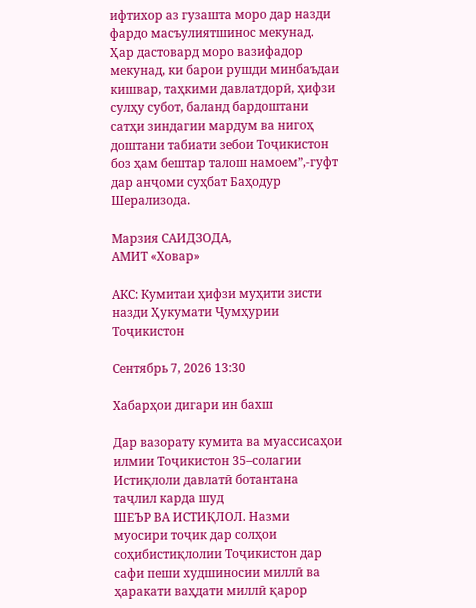ифтихор аз гузашта моро дар назди фардо масъулиятшинос мекунад. Ҳар дастовард моро вазифадор мекунад, ки барои рушди минбаъдаи кишвар, таҳкими давлатдорӣ, ҳифзи сулҳу субот, баланд бардоштани сатҳи зиндагии мардум ва нигоҳ доштани табиати зебои Тоҷикистон боз ҳам бештар талош намоем”,-гуфт дар анҷоми суҳбат Баҳодур Шерализода.

Марзия САИДЗОДА,
АМИТ «Ховар»

АКС: Кумитаи ҳифзи муҳити зисти назди Ҳукумати Ҷумҳурии Тоҷикистон

Сентябрь 7, 2026 13:30

Хабарҳои дигари ин бахш

Дар вазорату кумита ва муассисаҳои илмии Тоҷикистон 35–солагии Истиқлоли давлатӣ ботантана таҷлил карда шуд
ШЕЪР ВА ИСТИҚЛОЛ. Назми муосири тоҷик дар солҳои соҳибистиқлолии Тоҷикистон дар сафи пеши худшиносии миллӣ ва ҳаракати ваҳдати миллӣ қарор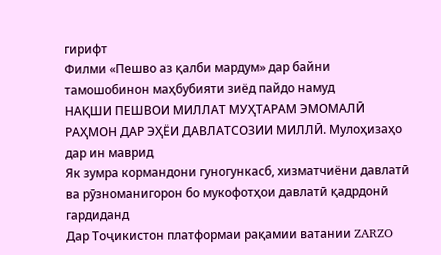гирифт
Филми «Пешво аз қалби мардум» дар байни тамошобинон маҳбубияти зиёд пайдо намуд
НАҚШИ ПЕШВОИ МИЛЛАТ МУҲТАРАМ ЭМОМАЛӢ РАҲМОН ДАР ЭҲЁИ ДАВЛАТСОЗИИ МИЛЛӢ. Мулоҳизаҳо дар ин маврид
Як зумра кормандони гуногункасб, хизматчиёни давлатӣ ва рӯзноманигорон бо мукофотҳои давлатӣ қадрдонӣ гардиданд
Дар Тоҷикистон платформаи рақамии ватании ZARZO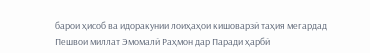барои ҳисоб ва идоракунии лоиҳаҳои кишоварзӣ таҳия мегардад
Пешвои миллат Эмомалӣ Раҳмон дар Паради ҳарбӣ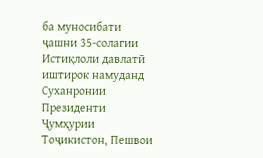ба муносибати ҷашни 35-солагии Истиқлоли давлатӣ иштирок намуданд
Суханронии Президенти Ҷумҳурии Тоҷикистон, Пешвои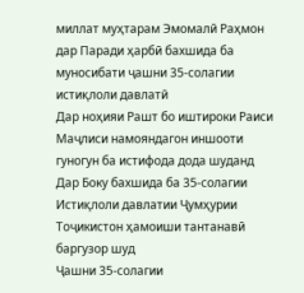миллат муҳтарам Эмомалӣ Раҳмон дар Паради ҳарбӣ бахшида ба муносибати ҷашни 35-солагии истиқлоли давлатӣ
Дар ноҳияи Рашт бо иштироки Раиси Маҷлиси намояндагон иншооти гуногун ба истифода дода шуданд
Дар Боку бахшида ба 35-солагии Истиқлоли давлатии Ҷумҳурии Тоҷикистон ҳамоиши тантанавӣ баргузор шуд
Ҷашни 35-солагии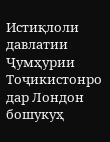Истиқлоли давлатии Ҷумҳурии Тоҷикистонро дар Лондон бошукуҳ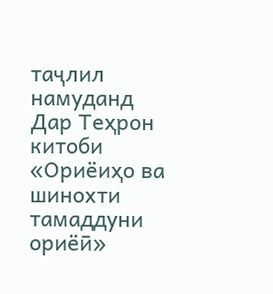таҷлил намуданд
Дар Теҳрон китоби «Ориёиҳо ва шинохти тамаддуни ориёӣ»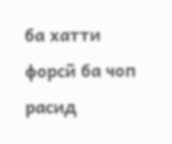ба хатти форсӣ ба чоп расид